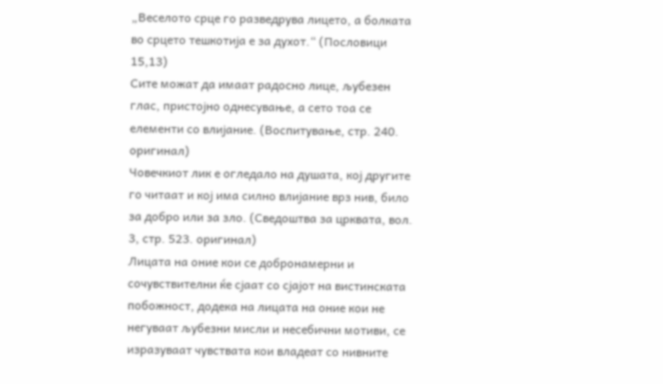„Веселото срце го разведрува лицето, а болката во срцето тешкотија е за духот.“ (Пословици 15,13)
Сите можат да имаат радосно лице, љубезен глас, пристојно однесување, а сето тоа се елементи со влијание. (Воспитување, стр. 240. оригинал)
Човечкиот лик е огледало на душата, кој другите го читаат и кој има силно влијание врз нив, било за добро или за зло. (Сведоштва за црквата, вол. 3, стр. 523. оригинал)
Лицата на оние кои се добронамерни и сочувствителни ќе сјаат со сјајот на вистинската побожност, додека на лицата на оние кои не негуваат љубезни мисли и несебични мотиви, се изразуваат чувствата кои владеат со нивните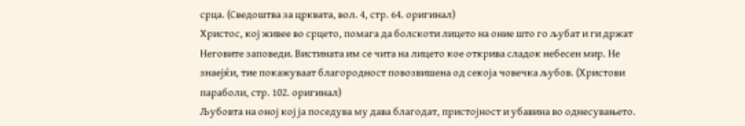срца. (Сведоштва за црквата, вол. 4, стр. 64. оригинал)
Христос, кој живее во срцето, помага да болскоти лицето на оние што го љубат и ги држат Неговите заповеди. Вистината им се чита на лицето кое открива сладок небесен мир. Не знаејќи, тие покажуваат благородност повозвишена од секоја човечка љубов. (Христови параболи, стр. 102. оригинал)
Љубовта на оној кој ја поседува му дава благодат, пристојност и убавина во однесувањето.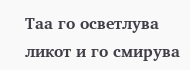Таа го осветлува ликот и го смирува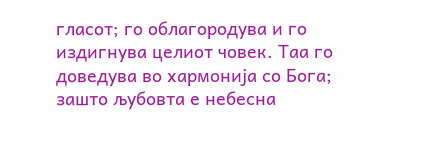гласот; го облагородува и го издигнува целиот човек. Таа го доведува во хармонија со Бога; зашто љубовта е небесна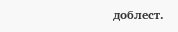доблест.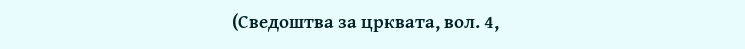(Сведоштва за црквата, вол. 4,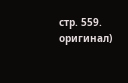стр. 559. оригинал)